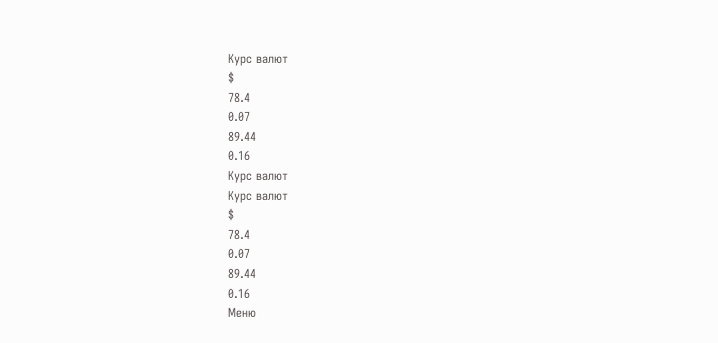Курс валют
$
78.4
0.07
89.44
0.16
Курс валют
Курс валют
$
78.4
0.07
89.44
0.16
Меню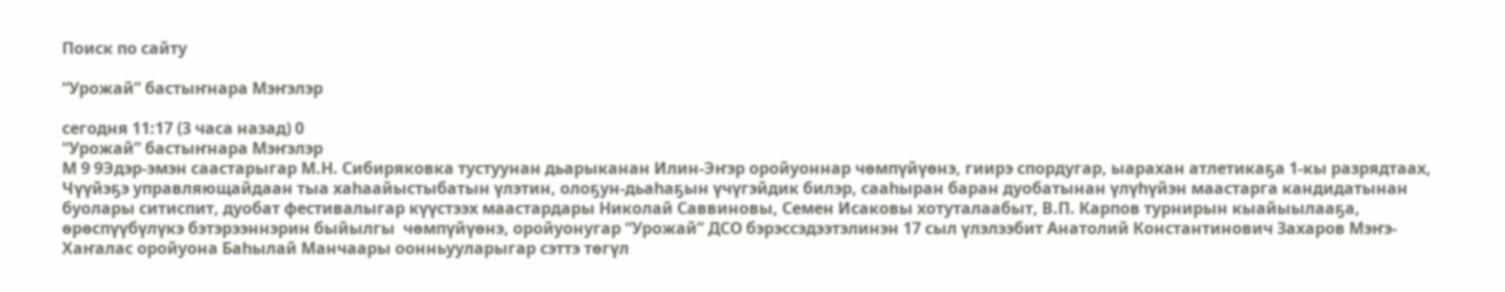Поиск по сайту

“Урожай” бастыҥнара Мэҥэлэр

сегодня 11:17 (3 часа назад) 0
“Урожай” бастыҥнара Мэҥэлэр
М 9 9Эдэр-эмэн саастарыгар М.Н. Сибиряковка тустуунан дьарыканан Илин-Эҥэр оройуоннар чөмпүйүөнэ, гиирэ спордугар, ыарахан атлетикаҕа 1-кы разрядтаах, Чүүйэҕэ управляющайдаан тыа хаһаайыстыбатын үлэтин, олоҕун-дьаһаҕын үчүгэйдик билэр, сааһыран баран дуобатынан үлүһүйэн маастарга кандидатынан буолары ситиспит, дуобат фестивалыгар күүстээх маастардары Николай Саввиновы, Семен Исаковы хотуталаабыт, В.П. Карпов турнирын кыайыылааҕа, өрөспүүбүлүкэ бэтэрээннэрин быйылгы  чөмпүйүөнэ, оройуонугар “Урожай” ДСО бэрэссэдээтэлинэн 17 сыл үлэлээбит Анатолий Константинович Захаров Мэҥэ-Хаҥалас оройуона Баһылай Манчаары оонньууларыгар сэттэ төгүл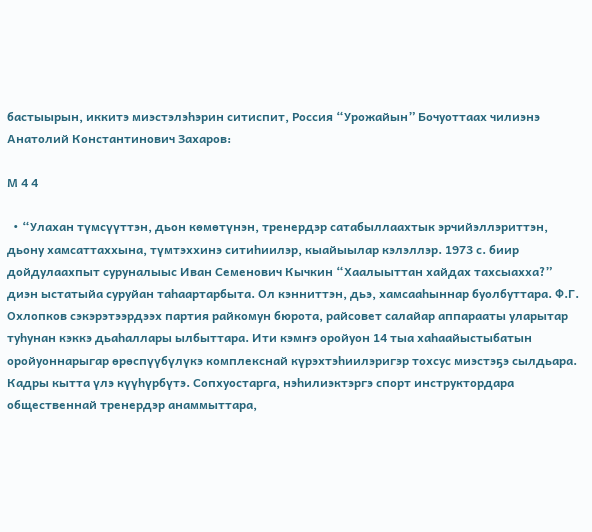бастыырын, иккитэ миэстэлэһэрин ситиспит, Россия “Урожайын” Бочуоттаах чилиэнэ Анатолий Константинович Захаров:

М 4 4

  • “Улахан түмсүүттэн, дьон көмөтүнэн, тренердэр сатабыллаахтык эрчийэллэриттэн, дьону хамсаттаххына, түмтэххинэ ситиһиилэр, кыайыылар кэлэллэр. 1973 с. биир дойдулаахпыт суруналыыс Иван Семенович Кычкин “Хаалыыттан хайдах тахсыахха?” диэн ыстатыйа суруйан таһаартарбыта. Ол кэнниттэн, дьэ, хамсааһыннар буолбуттара. Ф.Г. Охлопков сэкэрэтээрдээх партия райкомун бюрота, райсовет салайар аппарааты уларытар туһунан кэккэ дьаһаллары ылбыттара. Ити кэмҥэ оройуон 14 тыа хаһаайыстыбатын оройуоннарыгар өрөспүүбүлүкэ комплекснай күрэхтэһиилэригэр тохсус миэстэҕэ сылдьара. Кадры кытта үлэ күүһүрбүтэ. Сопхуостарга, нэһилиэктэргэ спорт инструктордара общественнай тренердэр анаммыттара,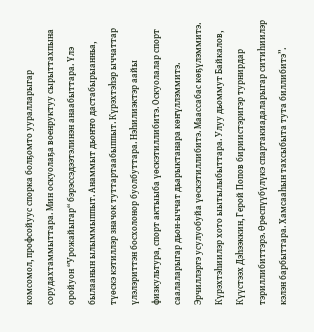комсомол, профсойуус спорка болҕомто ууралларыгар сорудахтаммыттара. Мин оскуолаҕа военруктуу сырыттахпына оройуон “Урожайыгар“ бэрэссэдээтэлинэн анаабыттара. Үлэ былаанын ылыммыппыт. Анаммыт дьоҥҥо дастабырыанньа, түөскэ кэтиллэр значок туттартаабыппыт. Күрэхтэһэр ыччаттар үлэлэриттэн босхолонор буолбуттара. Нэһилиэктэр аайы физкультура, спорт актыыба үөскэтиллибитэ. Оскуолалар спорт саалаларыгар дьон-ыччат дьарыктанара көҥүллэммитэ.  Эрчиллэргэ усулуобуйа үөскэтиллибитэ. Маассабас көҕүлэммитэ. Күрэхтэһиилэр хото ыытылыбыттара. Улуу дьоммут Байкалов, Күүстээх Дэһээккин, Герой Попов бириистэригэр турнирдар тэриллибиттэрэ. Өрөспүүбүлүкэ спартакиадаларыгар ситиһиилэр кэлэн барбыттара. Хамсааһын тахсыбыта тута биллибитэ”.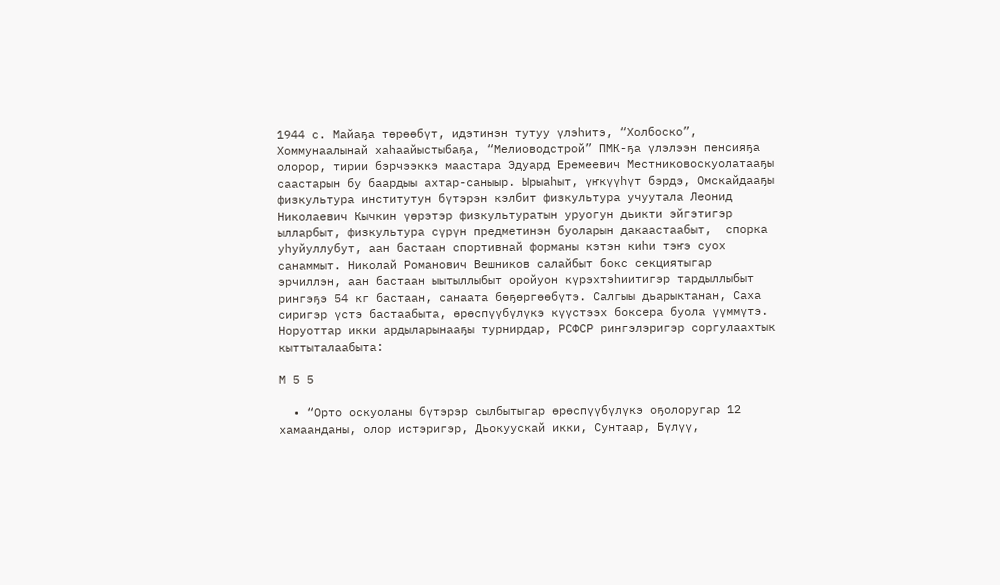1944 с. Майаҕа төрөөбүт, идэтинэн тутуу үлэһитэ, “Холбоско”, Хоммунаалынай хаһаайыстыбаҕа, “Мелиоводстрой” ПМК-ҕа үлэлээн пенсияҕа олорор, тирии бэрчээккэ маастара Эдуард Еремеевич Местниковоскуолатааҕы саастарын бу баардыы ахтар-саныыр. Ырыаһыт, үҥкүүһүт бэрдэ, Омскайдааҕы физкультура институтун бүтэрэн кэлбит физкультура учуутала Леонид Николаевич Кычкин үөрэтэр физкультуратын уруогун дьикти эйгэтигэр ылларбыт, физкультура сүрүн предметинэн буоларын дакаастаабыт,  спорка уһуйуллубут, аан бастаан спортивнай форманы кэтэн киһи тэҥэ суох санаммыт. Николай Романович Вешников салайбыт бокс секциятыгар   эрчиллэн, аан бастаан ыытыллыбыт оройуон күрэхтэһиитигэр тардыллыбыт рингэҕэ 54 кг бастаан, санаата бөҕөргөөбүтэ. Салгыы дьарыктанан, Саха сиригэр үстэ бастаабыта, өрөспүүбүлүкэ күүстээх боксера буола үүммүтэ. Норуоттар икки ардыларынааҕы турнирдар, РСФСР рингэлэригэр соргулаахтык кыттыталаабыта:

М 5 5

  • “Орто оскуоланы бүтэрэр сылбытыгар өрөспүүбүлүкэ оҕолоругар 12 хамаанданы, олор истэригэр, Дьокуускай икки, Сунтаар, Бүлүү,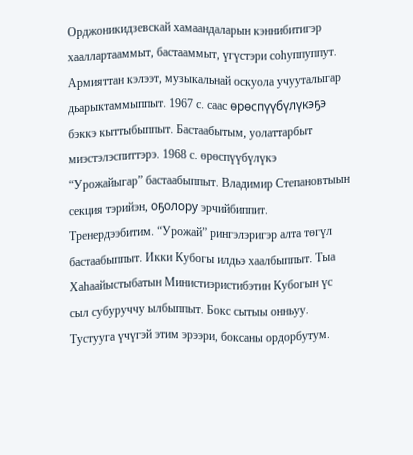Орджоникидзевскай хамаандаларын кэннибитигэр хааллартааммыт, бастааммыт, үгүстэри соһуппуппут. Армияттан кэлээт, музыкальнай оскуола учууталыгар дьарыктаммыппыт. 1967 с. саас өрөспүүбүлүкэҕэ бэккэ кыттыбыппыт. Бастаабытым, уолаттарбыт миэстэлэспиттэрэ. 1968 с. өрөспүүбүлүкэ “Урожайыгар” бастаабыппыт. Владимир Степановтыын секция тэрийэн, оҕолору эрчийбиппит. Тренердээбитим. “Урожай” рингэлэригэр алта төгүл бастаабыппыт. Икки Кубогы илдьэ хаалбыппыт. Тыа Хаһаайыстыбатын Министиэристибэтин Кубогын үс сыл субуруччу ылбыппыт. Бокс сытыы онньуу. Тустууга үчүгэй этим эрээри, боксаны ордорбутум.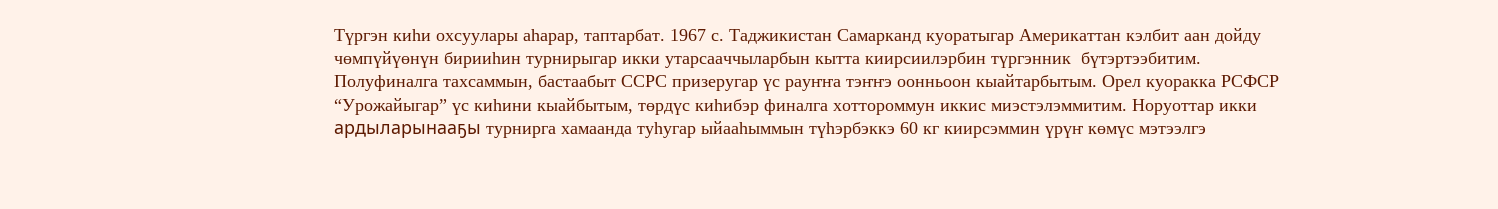Түргэн киһи охсуулары аһарар, таптарбат. 1967 с. Таджикистан Самарканд куоратыгар Америкаттан кэлбит аан дойду чөмпүйүөнүн бирииһин турнирыгар икки утарсааччыларбын кытта киирсиилэрбин түргэнник  бүтэртээбитим. Полуфиналга тахсаммын, бастаабыт ССРС призеругар үс рауҥҥа тэҥҥэ оонньоон кыайтарбытым. Орел куоракка РСФСР “Урожайыгар” үс киһини кыайбытым, төрдүс киһибэр финалга хоттороммун иккис миэстэлэммитим. Норуоттар икки ардыларынааҕы турнирга хамаанда туһугар ыйааһыммын түһэрбэккэ 60 кг киирсэммин үрүҥ көмүс мэтээлгэ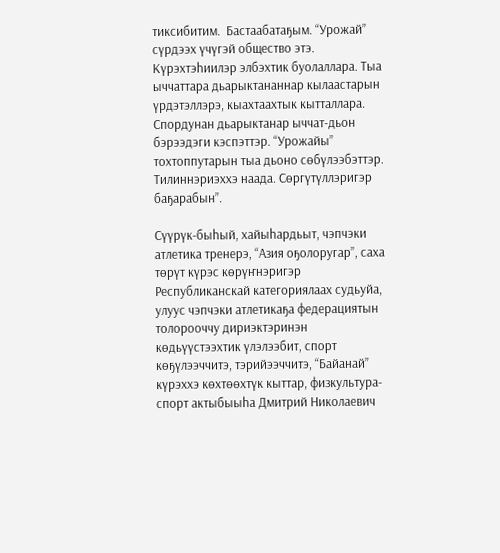тиксибитим.  Бастаабатаҕым. “Урожай” сүрдээх үчүгэй общество этэ. Күрэхтэһиилэр элбэхтик буолаллара. Тыа ыччаттара дьарыктананнар кылаастарын үрдэтэллэрэ, кыахтаахтык кытталлара. Спордунан дьарыктанар ыччат-дьон бэрээдэги кэспэттэр. “Урожайы” тохтоппутарын тыа дьоно сөбүлээбэттэр. Тилиннэриэххэ наада. Сөргүтүллэригэр баҕарабын”.

Сүүрүк-быһый, хайыһардьыт, чэпчэки атлетика тренерэ, “Азия оҕолоругар”, саха төрүт күрэс көрүҥнэригэр Республиканскай категориялаах судьуйа, улуус чэпчэки атлетикаҕа федерациятын толорооччу дириэктэринэн көдьүүстээхтик үлэлээбит, спорт көҕүлээччитэ, тэрийээччитэ, “Байанай” күрэххэ көхтөөхтүк кыттар, физкультура-спорт актыбыыһа Дмитрий Николаевич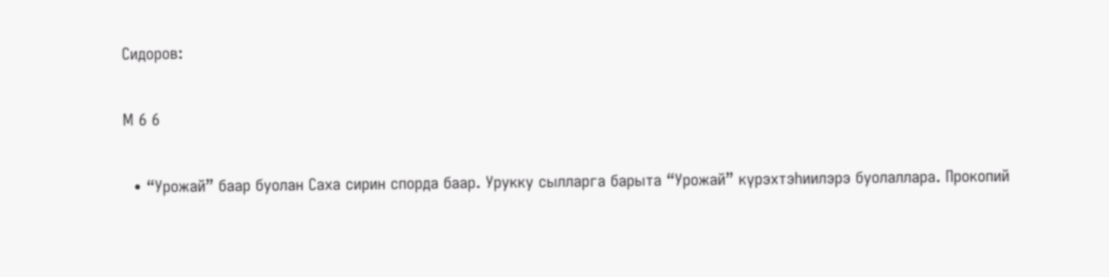Сидоров:

М 6 6

  • “Урожай” баар буолан Саха сирин спорда баар. Урукку сылларга барыта “Урожай” күрэхтэһиилэрэ буолаллара. Прокопий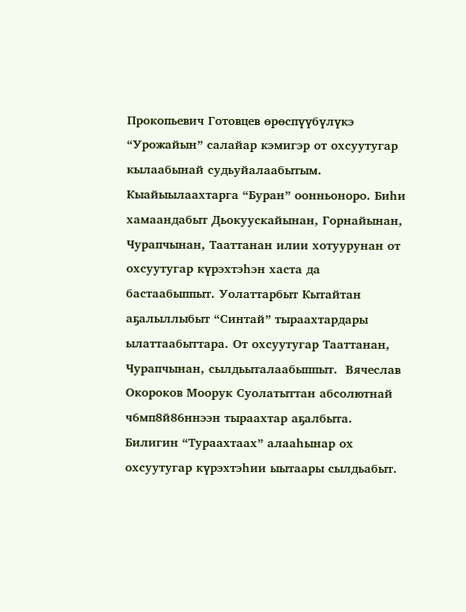Прокопьевич Готовцев өрөспүүбүлүкэ “Урожайын” салайар кэмигэр от охсуутугар кылаабынай судьуйалаабытым. Кыайыылаахтарга “Буран” оонньоноро. Биһи хамаандабыт Дьокуускайынан, Горнайынан, Чурапчынан, Тааттанан илии хотуурунан от охсуутугар күрэхтэһэн хаста да бастаабыппыт. Уолаттарбыт Кытайтан аҕалыллыбыт “Синтай” тыраахтардары ылаттаабыттара. От охсуутугар Тааттанан, Чурапчынан, сылдьыталаабыппыт.  Вячеслав Окороков Моорук Суолатыттан абсолютнай ч6мп8й86ннээн тыраахтар аҕалбыта. Билигин “Тураахтаах” алааһынар ох охсуутугар күрэхтэһии ыытаары сылдьабыт.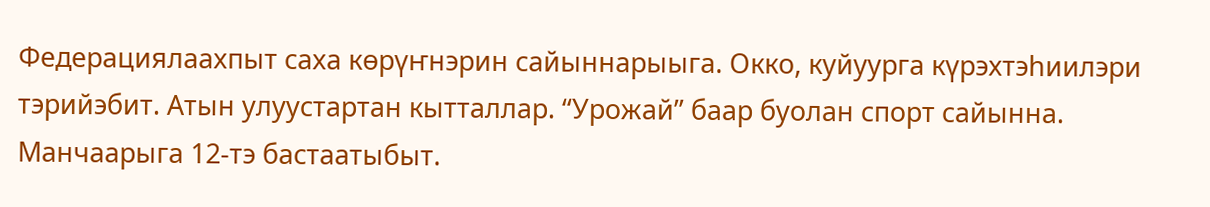Федерациялаахпыт саха көрүҥнэрин сайыннарыыга. Окко, куйуурга күрэхтэһиилэри тэрийэбит. Атын улуустартан кытталлар. “Урожай” баар буолан спорт сайынна. Манчаарыга 12-тэ бастаатыбыт.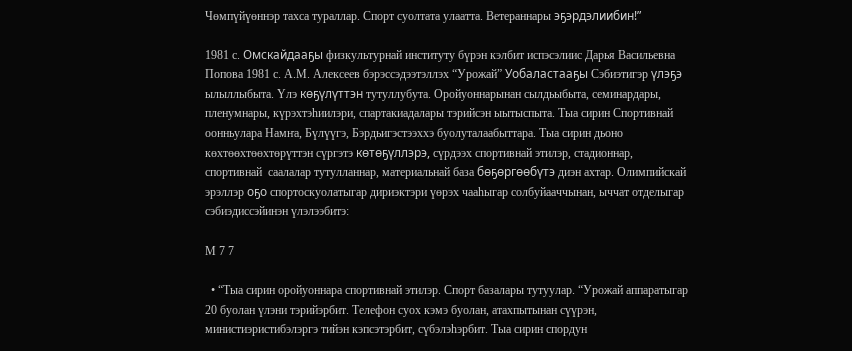Чөмпүйүөннэр тахса тураллар. Спорт суолтата улаатта. Ветераннары эҕэрдэлиибин!”

1981 с. Омскайдааҕы физкультурнай институту бүрэн кэлбит испэсэлиис Дарья Васильевна Попова 1981 с. А.М. Алексеев бэрэссэдээтэллэх “Урожай” Уобаластааҕы Сэбиэтигэр үлэҕэ ылыллыбыта. Үлэ көҕүлүттэн тутуллубута. Оройуоннарынан сылдьыбыта, семинардары, пленумнары, күрэхтэһиилэри, спартакиадалары тэрийсэн ыытыспыта. Тыа сирин Спортивнай оонньулара Намҥа, Бүлүүгэ, Бэрдьигэстээххэ буолуталаабыттара. Тыа сирин дьоно көхтөөхтөөхтөрүттэн сүргэтэ көтөҕүллэрэ, сүрдээх спортивнай этилэр, стадионнар, спортивнай  саалалар тутулланнар, материальнай база бөҕөргөөбүтэ диэн ахтар. Олимпийскай эрэллэр оҕо спортоскуолатыгар дириэктэри үөрэх чааһыгар солбуйааччынан, ыччат отделыгар сэбиэдиссэйинэн үлэлээбитэ:

М 7 7

  • “Тыа сирин оройуоннара спортивнай этилэр. Спорт базалары тутуулар. “Урожай аппаратыгар 20 буолан үлэни тэрийэрбит. Телефон суох кэмэ буолан, атахпытынан сүүрэн, министиэристибэлэргэ тийэн кэпсэтэрбит, сүбэлэһэрбит. Тыа сирин спордун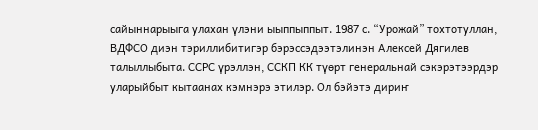сайыннарыыга улахан үлэни ыыппыппыт. 1987 с. “Урожай” тохтотуллан, ВДФСО диэн тэриллибитигэр бэрэссэдээтэлинэн Алексей Дягилев талыллыбыта. ССРС үрэллэн, ССКП КК түөрт генеральнай сэкэрэтээрдэр уларыйбыт кытаанах кэмнэрэ этилэр. Ол бэйэтэ дириҥ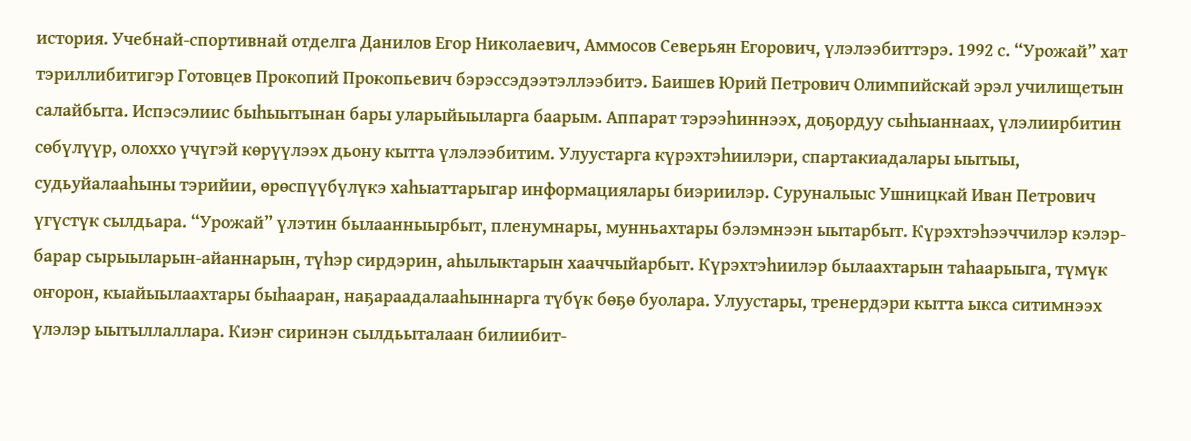история. Учебнай-спортивнай отделга Данилов Егор Николаевич, Аммосов Северьян Егорович, үлэлээбиттэрэ. 1992 с. “Урожай” хат тэриллибитигэр Готовцев Прокопий Прокопьевич бэрэссэдээтэллээбитэ. Баишев Юрий Петрович Олимпийскай эрэл училищетын салайбыта. Испэсэлиис быһыытынан бары уларыйыыларга баарым. Аппарат тэрээһиннээх, доҕордуу сыһыаннаах, үлэлиирбитин сөбүлүүр, олоххо үчүгэй көрүүлээх дьону кытта үлэлээбитим. Улуустарга күрэхтэһиилэри, спартакиадалары ыытыы, судьуйалааһыны тэрийии, өрөспүүбүлүкэ хаһыаттарыгар информациялары биэриилэр. Суруналыыс Ушницкай Иван Петрович үгүстүк сылдьара. “Урожай” үлэтин былаанныырбыт, пленумнары, мунньахтары бэлэмнээн ыытарбыт. Күрэхтэһээччилэр кэлэр-барар сырыыларын-айаннарын, түһэр сирдэрин, аһылыктарын хааччыйарбыт. Күрэхтэһиилэр былаахтарын таһаарыыга, түмүк оҥорон, кыайыылаахтары быһааран, наҕараадалааһыннарга түбүк бөҕө буолара. Улуустары, тренердэри кытта ыкса ситимнээх үлэлэр ыытыллаллара. Киэҥ сиринэн сылдьыталаан билиибит-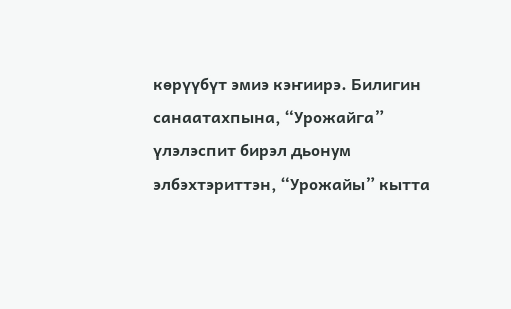көрүүбүт эмиэ кэҥиирэ. Билигин санаатахпына, “Урожайга” үлэлэспит бирэл дьонум  элбэхтэриттэн, “Урожайы” кытта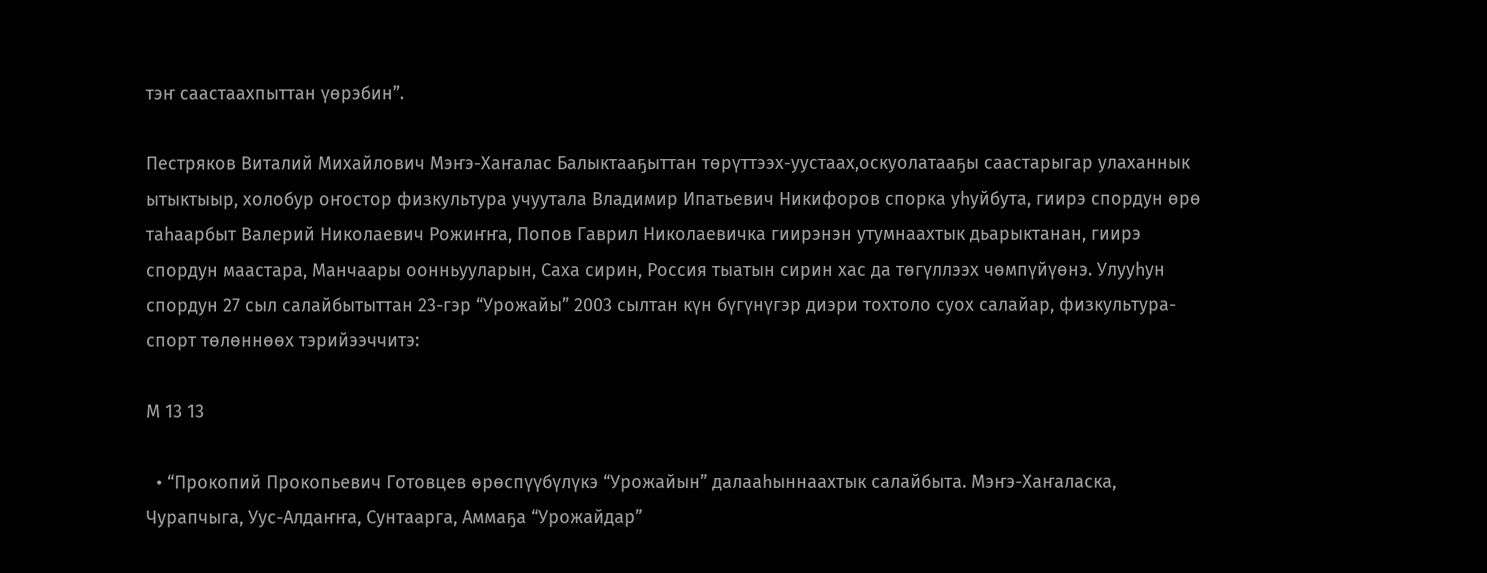тэҥ саастаахпыттан үөрэбин”.

Пестряков Виталий Михайлович Мэҥэ-Хаҥалас Балыктааҕыттан төрүттээх-уустаах,оскуолатааҕы саастарыгар улаханнык ытыктыыр, холобур оҥостор физкультура учуутала Владимир Ипатьевич Никифоров спорка уһуйбута, гиирэ спордун өрө таһаарбыт Валерий Николаевич Рожиҥҥа, Попов Гаврил Николаевичка гиирэнэн утумнаахтык дьарыктанан, гиирэ спордун маастара, Манчаары оонньууларын, Саха сирин, Россия тыатын сирин хас да төгүллээх чөмпүйүөнэ. Улууһун спордун 27 сыл салайбытыттан 23-гэр “Урожайы” 2003 сылтан күн бүгүнүгэр диэри тохтоло суох салайар, физкультура-спорт төлөннөөх тэрийээччитэ:

М 13 13

  • “Прокопий Прокопьевич Готовцев өрөспүүбүлүкэ “Урожайын” далааһыннаахтык салайбыта. Мэҥэ-Хаҥаласка, Чурапчыга, Уус-Алдаҥҥа, Сунтаарга, Аммаҕа “Урожайдар”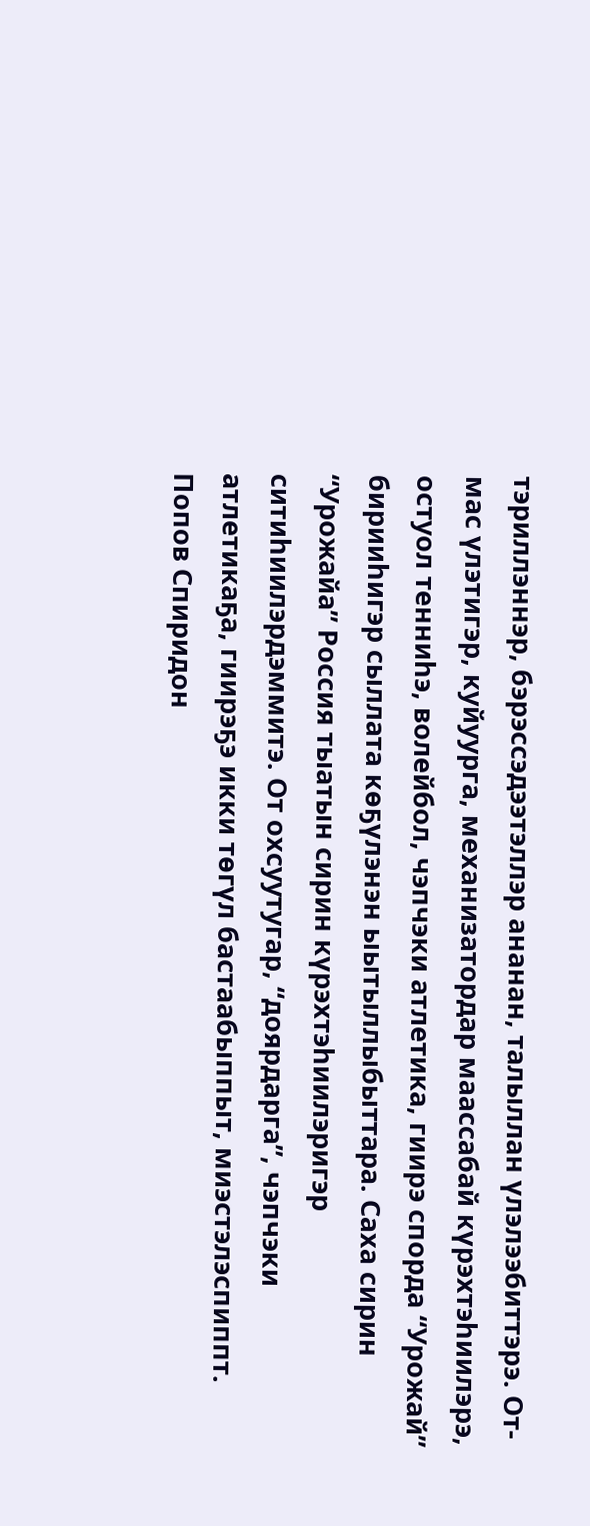тэриллэннэр, бэрэссэдээтэллэр ананан, талыллан үлэлээбиттэрэ. От-мас үлэтигэр, куйуурга, механизатордар маассабай күрэхтэһиилэрэ, остуол тенниһэ, волейбол, чэпчэки атлетика, гиирэ спорда “Урожай” бирииһигэр сыллата көҕүлэнэн ыытыллыбыттара. Саха сирин “Урожайа” Россия тыатын сирин күрэхтэһиилэригэр ситиһиилэрдэммитэ. От охсуутугар, “доярдарга”, чэпчэки атлетикаҕа, гиирэҕэ икки төгүл бастаабыппыт, миэстэлэспиппт. Попов Спиридон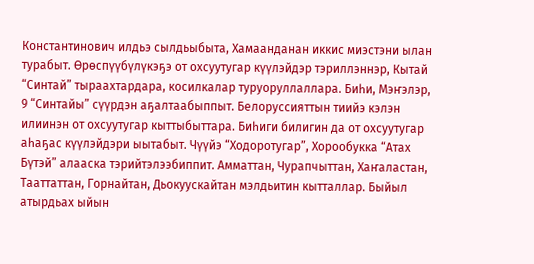Константинович илдьэ сылдьыбыта, Хамаанданан иккис миэстэни ылан турабыт. Өрөспүүбүлүкэҕэ от охсуутугар күүлэйдэр тэриллэннэр, Кытай “Синтай” тыраахтардара, косилкалар туруоруллаллара. Биһи, Мэҥэлэр, 9 “Синтайы” сүүрдэн аҕалтаабыппыт. Белоруссияттын тиийэ кэлэн илиинэн от охсуутугар кыттыбыттара. Биһиги билигин да от охсуутугар аһаҕас күүлэйдэри ыытабыт. Чүүйэ “Ходоротугар”, Хорообукка “Атах Бүтэй” алааска тэрийтэлээбиппит. Амматтан, Чурапчыттан, Хаҥаластан, Тааттаттан, Горнайтан, Дьокуускайтан мэлдьитин кытталлар. Быйыл атырдьах ыйын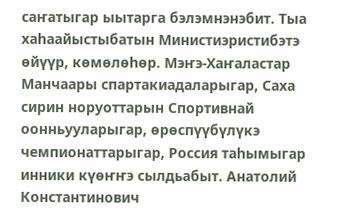саҥатыгар ыытарга бэлэмнэнэбит. Тыа хаһаайыстыбатын Министиэристибэтэ өйүүр, көмөлөһөр. Мэҥэ-Хаҥаластар Манчаары спартакиадаларыгар, Саха сирин норуоттарын Спортивнай оонньууларыгар, өрөспүүбүлүкэ чемпионаттарыгар, Россия таһымыгар инники күөҥҥэ сылдьабыт. Анатолий Константинович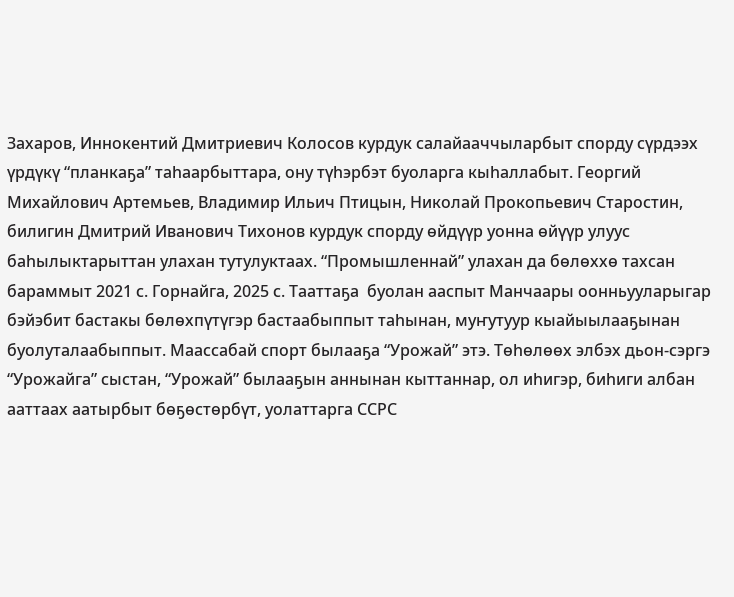Захаров, Иннокентий Дмитриевич Колосов курдук салайааччыларбыт спорду сүрдээх үрдүкү “планкаҕа” таһаарбыттара, ону түһэрбэт буоларга кыһаллабыт. Георгий Михайлович Артемьев, Владимир Ильич Птицын, Николай Прокопьевич Старостин, билигин Дмитрий Иванович Тихонов курдук спорду өйдүүр уонна өйүүр улуус баһылыктарыттан улахан тутулуктаах. “Промышленнай” улахан да бөлөххө тахсан бараммыт 2021 с. Горнайга, 2025 с. Тааттаҕа  буолан ааспыт Манчаары оонньууларыгар бэйэбит бастакы бөлөхпүтүгэр бастаабыппыт таһынан, муҥутуур кыайыылааҕынан буолуталаабыппыт. Маассабай спорт былааҕа “Урожай” этэ. Төһөлөөх элбэх дьон-сэргэ “Урожайга” сыстан, “Урожай” былааҕын аннынан кыттаннар, ол иһигэр, биһиги албан ааттаах аатырбыт бөҕөстөрбүт, уолаттарга ССРС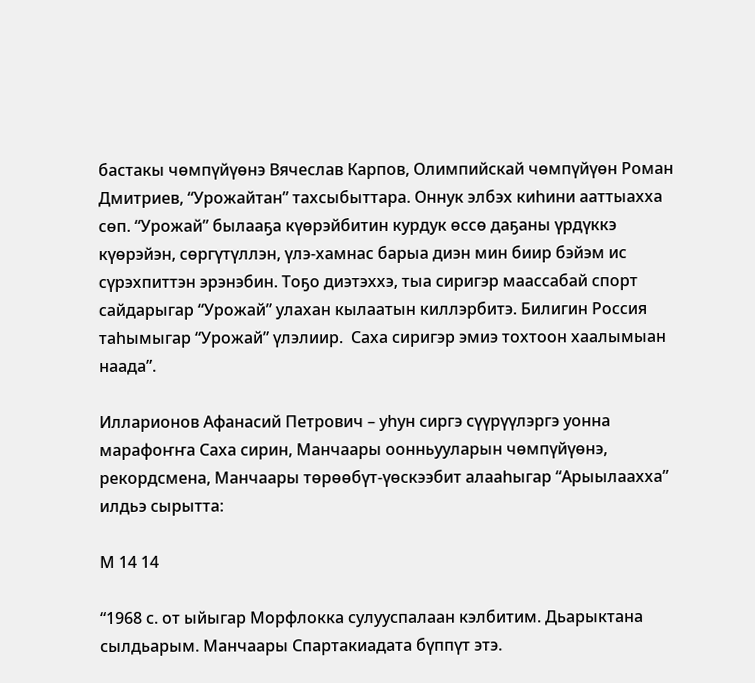бастакы чөмпүйүөнэ Вячеслав Карпов, Олимпийскай чөмпүйүөн Роман Дмитриев, “Урожайтан” тахсыбыттара. Оннук элбэх киһини ааттыахха сөп. “Урожай” былааҕа күөрэйбитин курдук өссө даҕаны үрдүккэ күөрэйэн, сөргүтүллэн, үлэ-хамнас барыа диэн мин биир бэйэм ис сүрэхпиттэн эрэнэбин. Тоҕо диэтэххэ, тыа сиригэр маассабай спорт сайдарыгар “Урожай” улахан кылаатын киллэрбитэ. Билигин Россия таһымыгар “Урожай” үлэлиир.  Саха сиригэр эмиэ тохтоон хаалымыан наада”.

Илларионов Афанасий Петрович – уһун сиргэ сүүрүүлэргэ уонна марафоҥҥа Саха сирин, Манчаары оонньууларын чөмпүйүөнэ, рекордсмена, Манчаары төрөөбүт-үөскээбит алааһыгар “Арыылаахха” илдьэ сырытта:

М 14 14

“1968 с. от ыйыгар Морфлокка сулууспалаан кэлбитим. Дьарыктана сылдьарым. Манчаары Спартакиадата бүппүт этэ.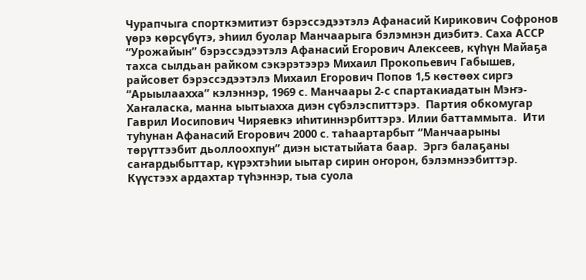Чурапчыга спорткэмитиэт бэрэссэдээтэлэ Афанасий Кирикович Софронов үөрэ көрсүбүтэ, эһиил буолар Манчаарыга бэлэмнэн диэбитэ. Саха АССР “Урожайын” бэрэссэдээтэлэ Афанасий Егорович Алексеев, күһүн Майаҕа тахса сылдьан райком сэкэрэтээрэ Михаил Прокопьевич Габышев, райсовет бэрэссэдээтэлэ Михаил Егорович Попов 1,5 көстөөх сиргэ “Арыылаахха” кэлэннэр, 1969 с. Манчаары 2-с спартакиадатын Мэҥэ-Хаҥаласка, манна ыытыахха диэн сүбэлэспиттэрэ.  Партия обкомугар Гаврил Иосипович Чиряевкэ иһитиннэрбиттэрэ. Илии баттаммыта.  Ити туһунан Афанасий Егорович 2000 с. таһаартарбыт “Манчаарыны төрүттээбит дьоллоохпун” диэн ыстатыйата баар.  Эргэ балаҕаны саҥардыбыттар, күрэхтэһии ыытар сирин оҥорон, бэлэмнээбиттэр. Күүстээх ардахтар түһэннэр, тыа суола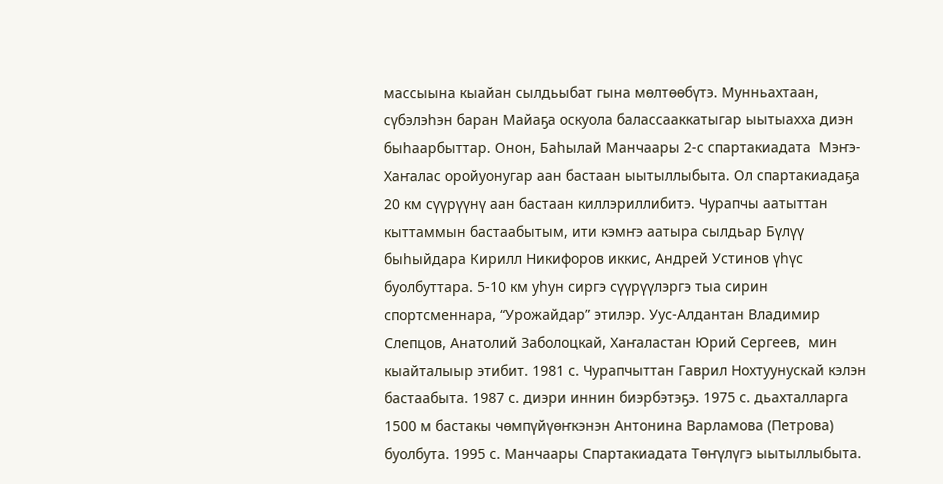массыына кыайан сылдьыбат гына мөлтөөбүтэ. Мунньахтаан, сүбэлэһэн баран Майаҕа оскуола балассааккатыгар ыытыахха диэн быһаарбыттар. Онон, Баһылай Манчаары 2-с спартакиадата  Мэҥэ-Хаҥалас оройуонугар аан бастаан ыытыллыбыта. Ол спартакиадаҕа 20 км сүүрүүнү аан бастаан киллэриллибитэ. Чурапчы аатыттан кыттаммын бастаабытым, ити кэмҥэ аатыра сылдьар Бүлүү быһыйдара Кирилл Никифоров иккис, Андрей Устинов үһүс буолбуттара. 5-10 км уһун сиргэ сүүрүүлэргэ тыа сирин спортсменнара, “Урожайдар” этилэр. Уус-Алдантан Владимир Слепцов, Анатолий Заболоцкай, Хаҥаластан Юрий Сергеев,  мин  кыайталыыр этибит. 1981 с. Чурапчыттан Гаврил Нохтуунускай кэлэн бастаабыта. 1987 с. диэри иннин биэрбэтэҕэ. 1975 с. дьахталларга 1500 м бастакы чөмпүйүөҥкэнэн Антонина Варламова (Петрова) буолбута. 1995 с. Манчаары Спартакиадата Төҥүлүгэ ыытыллыбыта.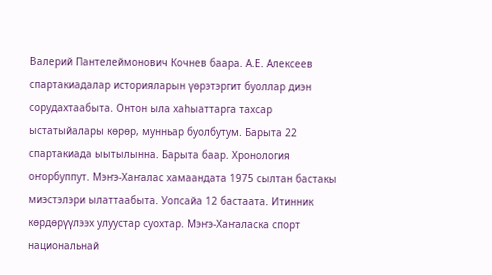Валерий Пантелеймонович Кочнев баара. А.Е. Алексеев спартакиадалар историяларын үөрэтэргит буоллар диэн сорудахтаабыта. Онтон ыла хаһыаттарга тахсар ыстатыйалары көрөр, мунньар буолбутум. Барыта 22 спартакиада ыытылынна. Барыта баар. Хронология оҥорбуппут. Мэҥэ-Хаҥалас хамаандата 1975 сылтан бастакы миэстэлэри ылаттаабыта. Уопсайа 12 бастаата. Итинник көрдөрүүлээх улуустар суохтар. Мэҥэ-Хаҥаласка спорт национальнай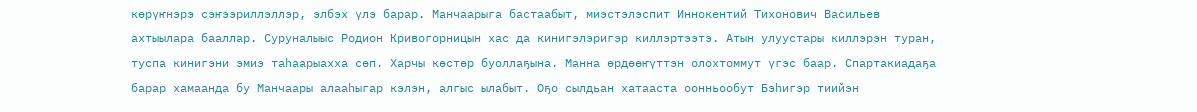көрүҥнэрэ сэҥээриллэллэр, элбэх үлэ барар. Манчаарыга бастаабыт, миэстэлэспит Иннокентий Тихонович Васильев ахтыылара бааллар. Суруналыыс Родион Кривогорницын хас да кинигэлэригэр киллэртээтэ. Атын улуустары киллэрэн туран, туспа кинигэни эмиэ таһаарыахха сөп. Харчы көстөр буоллаҕына. Манна өрдөөҥүттэн олохтоммут үгэс баар. Спартакиадаҕа барар хамаанда бу Манчаары алааһыгар кэлэн, алгыс ылабыт. Оҕо сылдьан хатааста оонньообут Бэһигэр тиийэн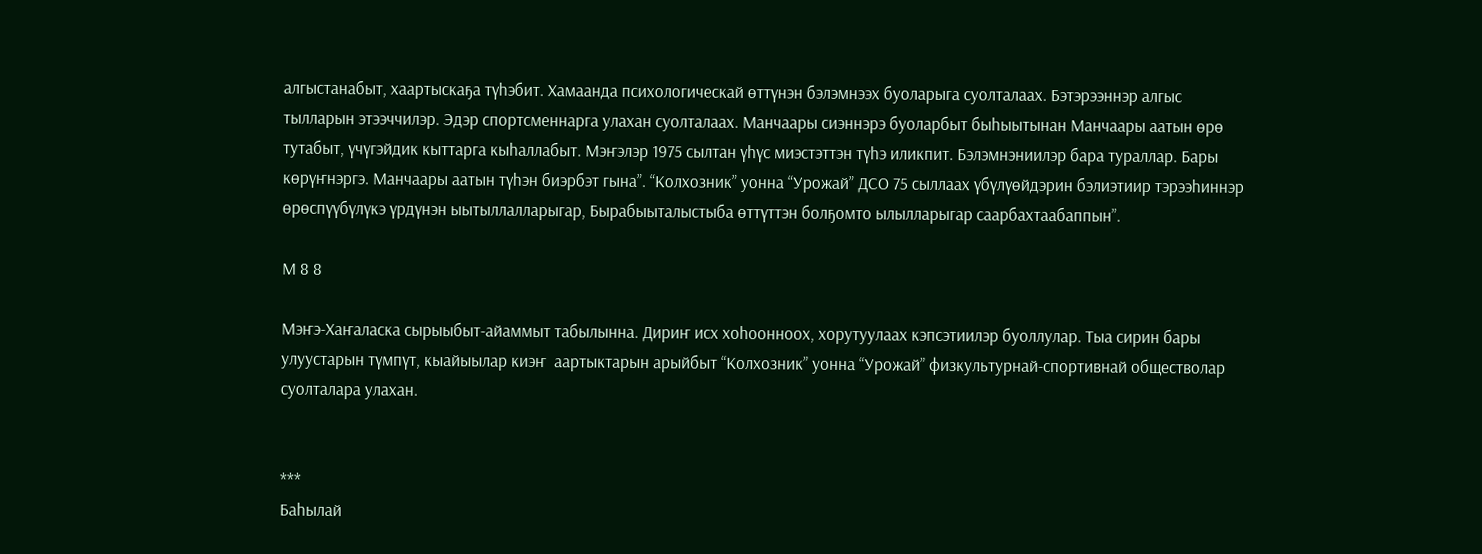алгыстанабыт, хаартыскаҕа түһэбит. Хамаанда психологическай өттүнэн бэлэмнээх буоларыга суолталаах. Бэтэрээннэр алгыс тылларын этээччилэр. Эдэр спортсменнарга улахан суолталаах. Манчаары сиэннэрэ буоларбыт быһыытынан Манчаары аатын өрө тутабыт, үчүгэйдик кыттарга кыһаллабыт. Мэҥэлэр 1975 сылтан үһүс миэстэттэн түһэ иликпит. Бэлэмнэниилэр бара тураллар. Бары көрүҥнэргэ. Манчаары аатын түһэн биэрбэт гына”. “Колхозник” уонна “Урожай” ДСО 75 сыллаах үбүлүөйдэрин бэлиэтиир тэрээһиннэр өрөспүүбүлүкэ үрдүнэн ыытыллалларыгар, Бырабыыталыстыба өттүттэн болҕомто ылылларыгар саарбахтаабаппын”.

М 8 8

Мэҥэ-Хаҥаласка сырыыбыт-айаммыт табылынна. Дириҥ исх хоһоонноох, хорутуулаах кэпсэтиилэр буоллулар. Тыа сирин бары улуустарын түмпүт, кыайыылар киэҥ  аартыктарын арыйбыт “Колхозник” уонна “Урожай” физкультурнай-спортивнай обществолар суолталара улахан.


***
Баһылай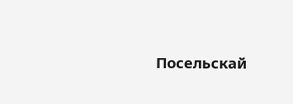Посельскай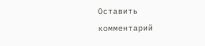Оставить комментарий